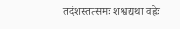तदंशस्तत्समः शश्वद्यथा वह्नेः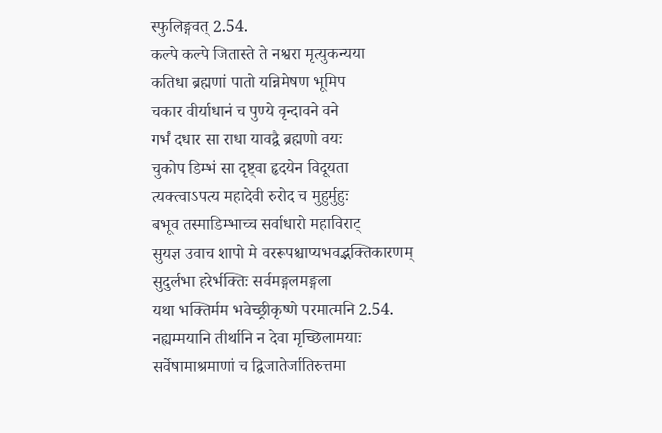स्फुलिङ्गवत् 2.54.
कल्पे कल्पे जितास्ते ते नश्वरा मृत्युकन्यया
कतिधा ब्रह्मणां पातो यन्निमेषण भूमिप
चकार वीर्याधानं च पुण्ये वृन्दावने वने
गर्भं दधार सा राधा यावद्वै ब्रह्मणो वयः
चुकोप डिम्भं सा दृष्ट्वा हृदयेन विदूयता
त्यक्त्वाऽपत्य महादेवी रुरोद च मुहुर्मुहुः
बभूव तस्माडिम्भाच्च सर्वाधारो महाविराट्
सुयज्ञ उवाच शापो मे वररूपश्चाप्यभवद्भक्तिकारणम्
सुदुर्लभा हरेर्भक्तिः सर्वमङ्गलमङ्गला
यथा भक्तिर्मम भवेच्छ्रीकृष्णे परमात्मनि 2.54.
नह्यम्मयानि तीर्थानि न देवा मृच्छिलामयाः
सर्वेषामाश्रमाणां च द्विजातेर्जातिरुत्तमा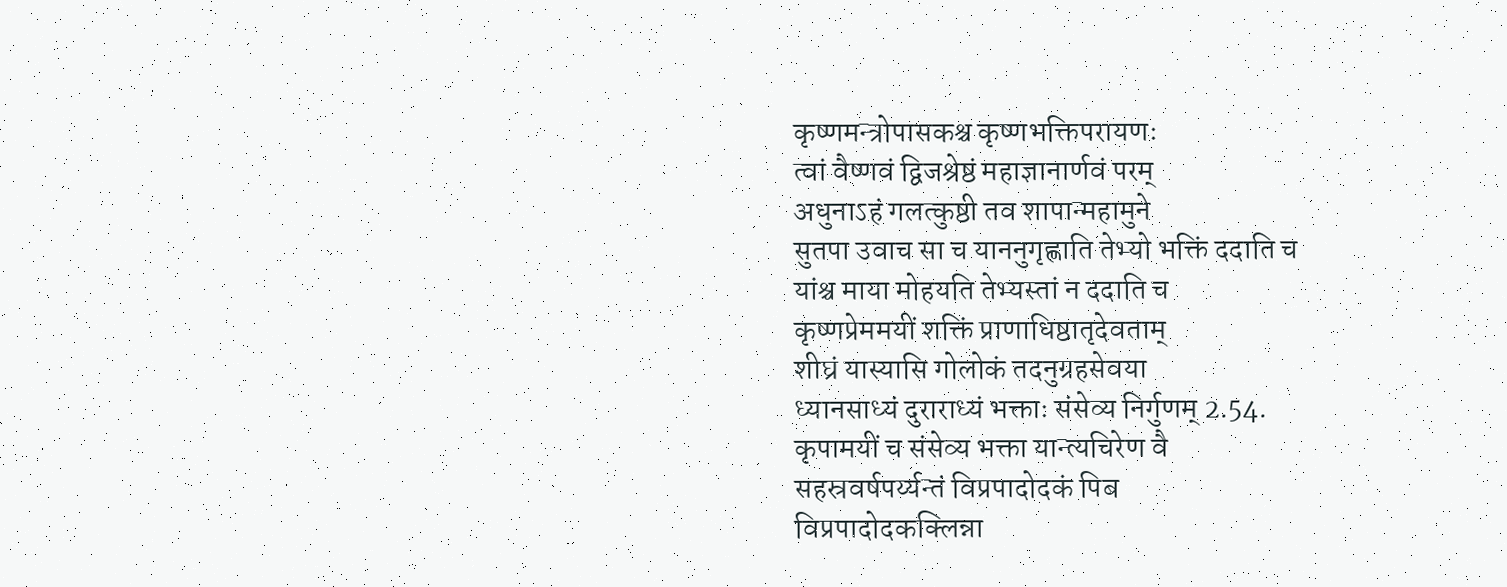कृष्णमन्त्रोपासकश्च कृष्णभक्तिपरायणः
त्वां वैष्णवं द्विजश्रेष्ठं महाज्ञानार्णवं परम्
अधुनाऽहं गलत्कुष्ठी तव शापान्महामुने
सुतपा उवाच सा च याननुगृह्णाति तेभ्यो भक्तिं ददाति च
यांश्च माया मोहयति तेभ्यस्तां न ददाति च
कृष्णप्रेममयीं शक्तिं प्राणाधिष्ठातृदेवताम्
शीघ्रं यास्यासि गोलोकं तदनुग्रहसेवया
ध्यानसाध्यं दुराराध्यं भक्ताः संसेव्य निर्गुणम् 2.54.
कृपामयीं च संसेव्य भक्ता यान्त्यचिरेण वै
सहस्रवर्षपर्य्यन्तं विप्रपादोदकं पिब
विप्रपादोदकक्लिन्ना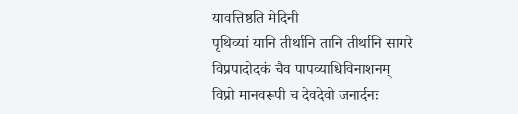यावत्तिष्ठति मेदिनी
पृथिव्यां यानि तीर्थानि तानि तीर्थानि सागरे
विप्रपादोदकं चैव पापव्याधिविनाशनम्
विप्रो मानवरूपी च देवदेवो जनार्दनः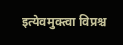इत्येवमुक्त्वा विप्रश्च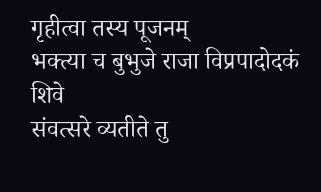गृहीत्वा तस्य पूजनम्
भक्त्या च बुभुजे राजा विप्रपादोदकं शिवे
संवत्सरे व्यतीते तु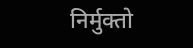निर्मुक्तो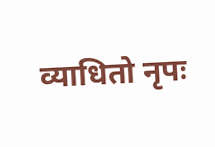व्याधितो नृपः